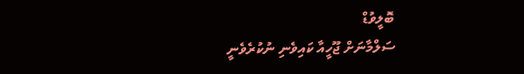ބޮލީވުޑް
ސަލްމާނަށް ޖޫހީއާ ކައިވެނި ނުކުރެވެނީ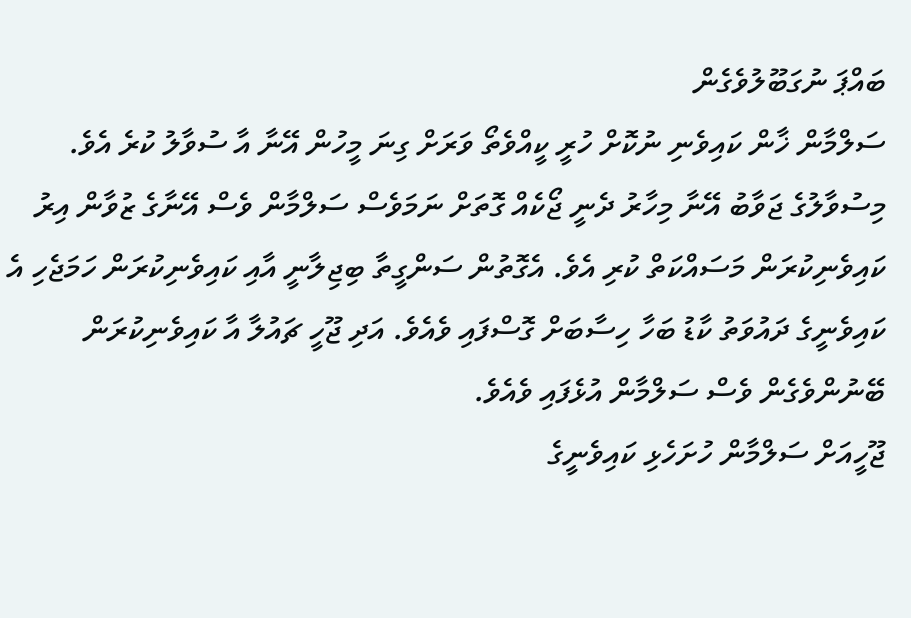ބައްޕަ ނުގަބޫލުވެގެން
ސަލްމާން ޚާން ކައިވެނި ނުކޮށް ހުރީ ކީއްވެތޯ ވަރަށް ގިނަ މީހުން އޭނާ އާ ސުވާލު ކުރެ އެވެ. މިސުވާލުގެ ޖަވާބު އޭނާ މިހާރު ދެނީ ޖޯކެއް ގޮތަށް ނަމަވެސް ސަލްމާން ވެސް އޭނާގެ ޒުވާން އިރު ކައިވެނިކުރަން މަސައްކަތް ކުރި އެވެ. އެގޮތުން ސަންގީތާ ބިޖިލާނީ އާއި ކައިވެނިކުރަން ހަމަޖެހި އެ ކައިވެނީގެ ދައުވަތު ކާޑު ބަހާ ހިސާބަށް ގޮސްފައި ވެއެވެ. އަދި ޖޫހީ ޗައުލާ އާ ކައިވެނިކުރަން ބޭނުންވެގެން ވެސް ސަލްމާން އުޅެފައި ވެއެވެ.
ޖޫހީއަށް ސަލްމާން ހުށަހެޅި ކައިވެނީގެ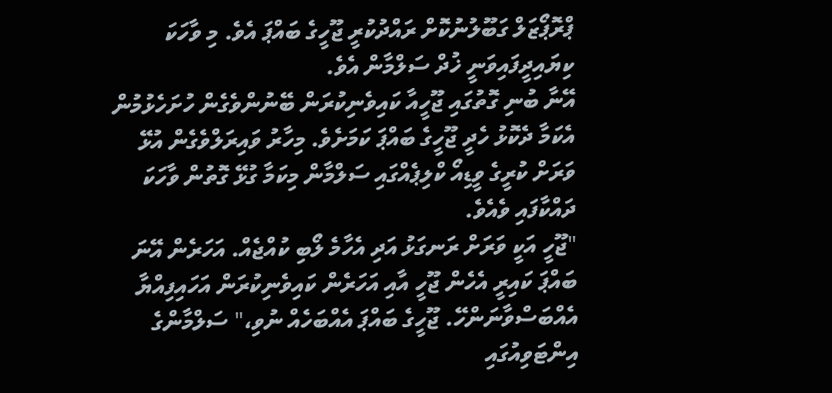ޕްރޮޕޯޒަލް ގަބޫލުނުކޮށް ރައްދުކުރީ ޖޫހީގެ ބައްޕަ އެވެ. މި ވާހަކަ ކިޔައިދީފައިވަނީ ޚުދް ސަލްމާން އެވެ.
އޭނާ ބުނި ގޮތުގައި ޖޫހީއާ ކައިވެނިކުރަން ބޭނުންވެގެން ހުށަހެޅުމުން އެކަމާ ދެކޮޅު ހެދީ ޖޫހީގެ ބައްޕަ ކަމަށެވެ. މިހާރު ވައިރަލްވެގެން އުޅޭ ވަރަށް ކުރީގެ ވީޑިއޯ ކްލިޕެއްގައި ސަލްމާން މިކަމާ ގުޅޭ ގޮތުން ވާހަކަ ދައްކާފައި ވެއެވެ.
"ޖޫހީ އަކީ ވަރަށް ރަނގަޅު އަދި އެހާމެ ލޯބި ކުއްޖެއް. އަހަރެން އޭނަ ބައްޕަ ކައިރީ އެހެން ޖޫހީ އާއި އަހަރެން ކައިވެނިކުރަން އަހައިފިއްޔާ އެއްބަސްވާނަންހޭ. ޖޫހީގެ ބައްޕަ އެއްބަހެއް ނުވި،" ސަލްމާންގެ އިންޓަވިއުގައި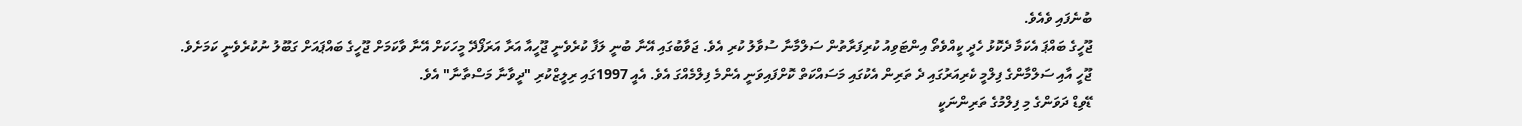ބުނެފައި ވެއެވެ.
ޖޫހީގެ ބައްޕަ އެކަމާ ދެކޮޅު ހެދީ ކީއްވެތޯ އިންޓަވިއު ކުރިފަރާތުން ސަލްމާނާ ސުވާލު ކުރި އެވެ. ޖަވާބުގައި އޭނާ ބުނީ ލަފާ ކުރެވެނީ ޖޫހީއާ އަރާ އަރަފޯދޭ މީހަކަށް އޭނާ ވާކަމަށް ޖޫހީގެ ބައްޕައަށް ގަބޫލު ނުކުރެވެނީ ކަމަށެވެ.
ޖޫހީ އާއި ސަލްމާންގެ ފިލްމީ ކެރިއަރުގައި ދެ ތަރިން އެކުގައި މަސައްކަތް ކޮށްފައިވަނީ އެންމެ ފިލްމެއްގަ އެވެ. އެއީ 1997ގައި ރިލީޒްކުރި "ދީވާނާ މަސްތާނާ" އެވެ.
ޑޭވިޑް ދަވަންގެ މި ފިލްމުގެ ތަރިންނަކީ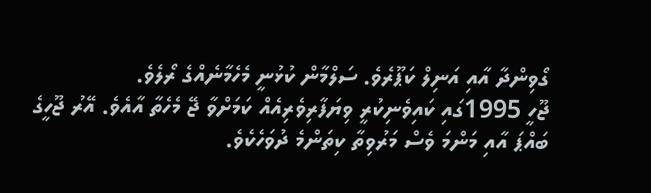ގޯވިންދާ އާއި އަނިލް ކަޕޫރެވެ. ސަލްމާން ކުޅުނީ މެހެމާނެއްގެ ރޯލެވެ.
ޖޫހީ 1995ގައި ކައިވެނިކުރީ ވިޔަފާރިވެރިއެއް ކަމަށްވާ ޖޭ މެހެތާ އާއެވެ. އޭރު ޖޫހީގެ ބައްޕަ އާއި މަންމަ ވެސް މަރުވިތާ ކިތަންމެ ދުވަހެކެވެ.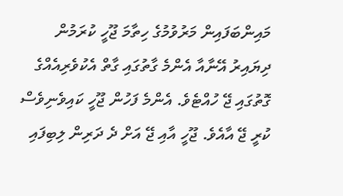މައިންބަފައިން މަރުވުމުގެ ހިތާމަ ޖޫހީ ކުރަމުން ދިޔައިރު އޭނާއާ އެންމެ ގާތުގައި ގާތް އެކުވެރިއެއްގެ ގޮތުގައި ޖޭ ހުއްޓެވެ. އެންމެ ފަހުން ޖޫހީ ކައިވެނިވެސް ކުރީ ޖޭ އާއެވެ. ޖޫހީ އާއި ޖޭ އަށް ދެ ދަރިން ލިބިފައި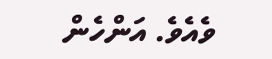ވެއެވެ. އަންހެން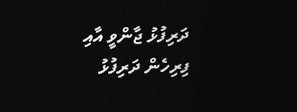ދަރިފުޅު ޖާންވީ އާއި ފިރިހެން ދަރިފުޅު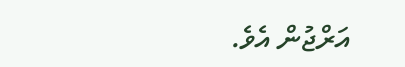އަރްޖުން އެވެ.